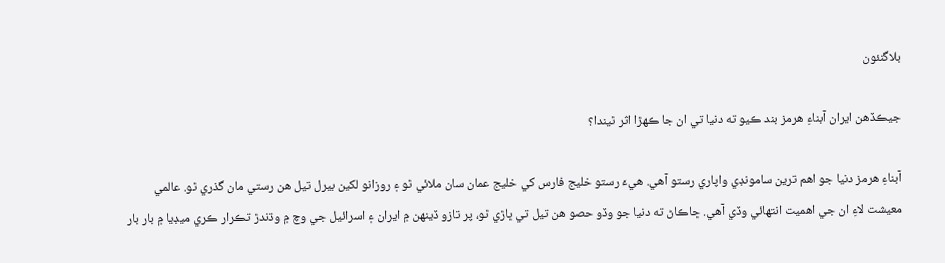بلاگنئون

جيڪڏهن ايران آبناءِ هرمز بند ڪيو ته دنيا تي ان جا ڪهڙا اثر ٿيندا؟

آبناءِ هرمز دنيا جو اهم ترين سامونڊي واپاري رستو آهي. هيءَ رستو خليج فارس کي خليج عمان سان ملائي ٿو ۽ روزانو لکين بيرل تيل هن رستي مان گذري ٿو. عالمي معيشت لاءِ ان جي اهميت انتهائي وڏي آهي. ڇاڪاڻ ته دنيا جو وڏو حصو هن تيل تي ڀاڙي ٿو، پر تازو ڏينهن ۾ ايران ۽ اسرائيل جي وچ ۾ وڌندڙ تڪرار ڪري ميڊيا ۾ بار بار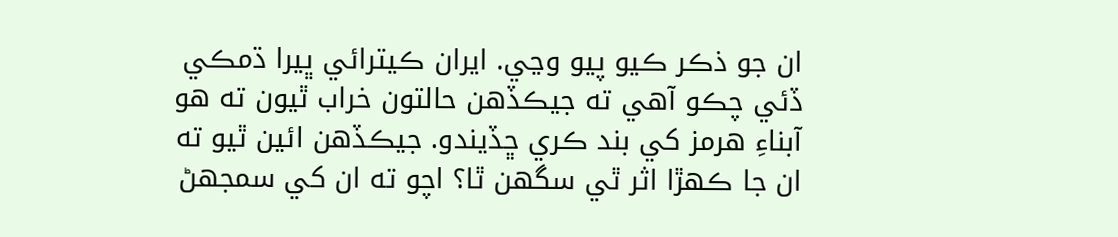ان جو ذڪر ڪيو پيو وڃي. ايران ڪيترائي ڀيرا ڌمڪي ڏئي چڪو آهي ته جيڪڏهن حالتون خراب ٿيون ته هو آبناءِ هرمز کي بند ڪري ڇڏيندو. جيڪڏهن ائين ٿيو ته ان جا ڪهڙا اثر ٿي سگهن ٿا؟ اچو ته ان کي سمجهڻ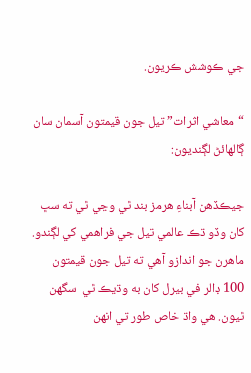جي ڪوشش ڪريون.

“معاشي اثرات” تيل جون قيمتون آسمان سان ڳالهائڻ لڳنديون:

جيڪڏهن آبناءِ هرمز بند ٿي وڃي ٿي ته سڀ کان وڏو ڌڪ عالمي تيل جي فراهمي کي لڳندو. ماهرن جو اندازو آهي ته تيل جون قيمتون 100 ڊالر في بيرل کان به وڌيڪ ٿي  سگهن ٿيون. هي واڌ خاص طور تي انهن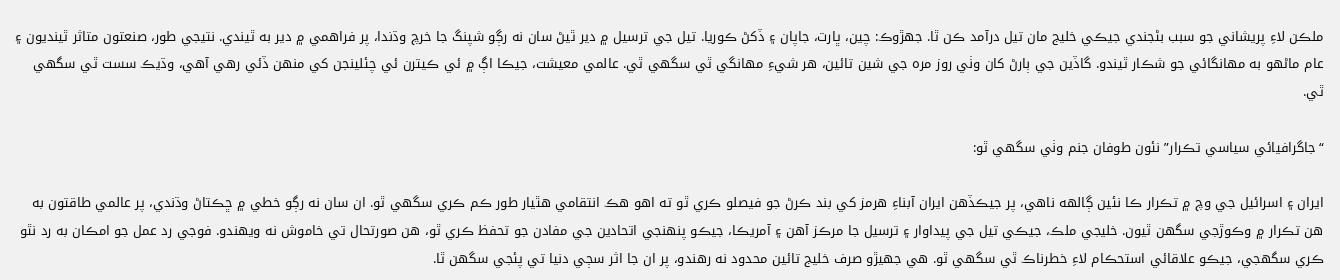ملڪن لاءِ پريشاني جو سبب بڻجندي جيڪي خليج مان تيل درآمد ڪن ٿا. جهڙوڪ: چين، ڀارت، جاپان ۽ ڏکڻ ڪوريا. تيل جي ترسيل ۾ دير ٿيڻ سان نه رڳو شپنگ جا خرچ وڌندا، پر فراهمي ۾ دير به ٿيندي. نتيجي طور، صنعتون متاثر ٿينديون ۽ عام ماڻهو به مهانگائي جو شڪار ٿيندو. گاڏين جي ٻارڻ کان وٺي روز مره جي شين تائين، هر شيءِ مهانگي ٿي سگهي ٿي. عالمي معيشت، جيڪا اڳ ۾ ئي ڪيترن ئي چئلينجن کي منهن ڏئي رهي آهي، وڌيڪ سست ٿي سگهي ٿي.

“جاگرافيائي سياسي تڪرار” نئون طوفان جنم وٺي سگهي ٿو:

ايران ۽ اسرائيل جي وچ ۾ تڪرار ڪا نئين ڳالهه ناهي، پر جيڪڏهن ايران آبناءِ هرمز کي بند ڪرڻ جو فيصلو ڪري ٿو ته اهو هڪ انتقامي هٿيار طور ڪم ڪري سگهي ٿو. ان سان نه رڳو خطي ۾ ڇڪتاڻ وڌندي، پر عالمي طاقتون به هن تڪرار ۾ وڪوڙجي سگهن ٿيون. خليجي ملڪ، جيڪي تيل جي پيداوار ۽ ترسيل جا مرڪز آهن ۽ آمريڪا، جيڪو پنهنجي اتحادين جي مفادن جو تحفظ ڪري ٿو، هن صورتحال تي خاموش نه ويهندو. فوجي رد عمل جو امڪان به رد نٿو ڪري سگهجي، جيڪو علاقائي استحڪام لاءِ خطرناڪ ٿي سگهي ٿو. هي جهيڙو صرف خليج تائين محدود نه رهندو، پر ان جا اثر سڄي دنيا تي پئجي سگهن ٿا.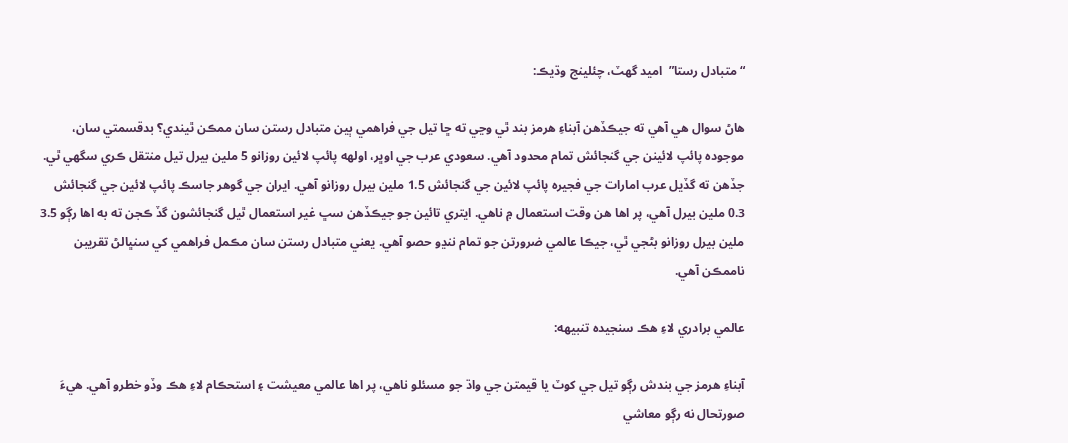“متبادل رستا”  اميد گهٽ، چئلينج وڌيڪ:

هاڻ سوال هي آهي ته جيڪڏهن آبناءِ هرمز بند ٿي وڃي ته ڇا تيل جي فراهمي ٻين متبادل رستن سان ممڪن ٿيندي؟ بدقسمتي سان، موجوده پائپ لائينن جي گنجائش تمام محدود آهي. سعودي عرب جي اوڀر، اولهه پائپ لائين روزانو 5 ملين بيرل تيل منتقل ڪري سگهي ٿي. جڏهن ته گڏيل عرب امارات جي فجيره پائپ لائين جي گنجائش 1.5 ملين بيرل روزانو آهي. ايران جي گوهر جاسڪ پائپ لائين جي گنجائش 0.3 ملين بيرل آهي، پر اها هن وقت استعمال ۾ ناهي. ايتري تائين جو جيڪڏهن سڀ غير استعمال ٿيل گنجائشون گڏ ڪجن ته به اها رڳو 3.5 ملين بيرل روزانو بڻجي ٿي، جيڪا عالمي ضرورتن جو تمام ننڍو حصو آهي. يعني متبادل رستن سان مڪمل فراهمي کي سنڀالڻ تقريبن ناممڪن آهي.

عالمي برادري لاءِ هڪ سنجيده تنبيهه:

آبناءِ هرمز جي بندش رڳو تيل جي کوٽ يا قيمتن جي واڌ جو مسئلو ناهي، پر اها عالمي معيشت ۽ استحڪام لاءِ هڪ وڏو خطرو آهي. هيءَ صورتحال نه رڳو معاشي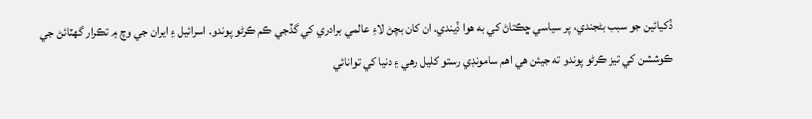ڏکيائين جو سبب بڻجندي، پر سياسي ڇڪتاڻ کي به هوا ڏيندي. ان کان بچڻ لاءِ عالمي برادري کي گڏجي ڪم ڪرڻو پوندو. اسرائيل ۽ ايران جي وچ ۾ تڪرار گهٽائڻ جي ڪوششن کي تيز ڪرڻو پوندو ته جيئن هي اهم سامونڊي رستو کليل رهي ۽ دنيا کي توانائي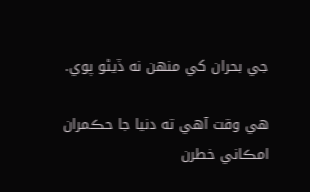جي بحران کي منهن نه ڏيڻو پوي.

هي وقت آهي ته دنيا جا حڪمران امڪاني خطرن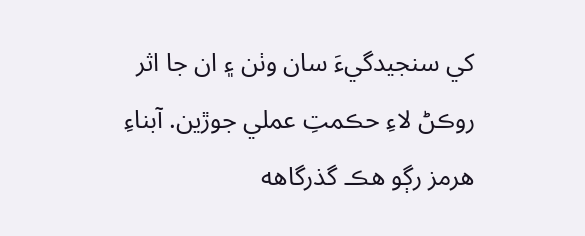کي سنجيدگيءَ سان وٺن ۽ ان جا اثر روڪڻ لاءِ حڪمتِ عملي جوڙين. آبناءِ هرمز رڳو هڪ گذرگاهه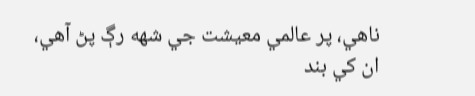ناهي، پر عالمي معيشت جي شھه رڳ پڻ آهي، ان کي بند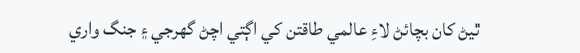ٿيڻ کان بچائڻ لاءِ عالمي طاقتن کي اڳتي اچڻ گهرجي ۽ جنگ واري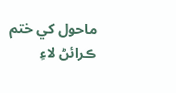ماحول کي ختم ڪرائڻ لاءِ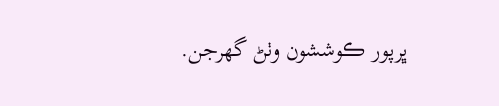ڀرپور ڪوششون وٺڻ گهرجن.